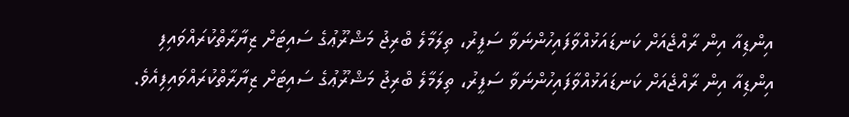އިންޑިއާ އިން ރާއްޖެއަށް ކަނޑައަޅުއްވާފައިހުންނަވާ ސަފީރު، ތިލަމާލެ ބްރިޖު މަޝްރޫޢުގެ ސައިޓަށް ޒިޔާރާތްކުރައްވައިފި
އިންޑިއާ އިން ރާއްޖެއަށް ކަނޑައަޅުއްވާފައިހުންނަވާ ސަފީރު، ތިލަމާލެ ބްރިޖު މަޝްރޫޢުގެ ސައިޓަށް ޒިޔާރާތްކުރައްވައިފިއެވެ.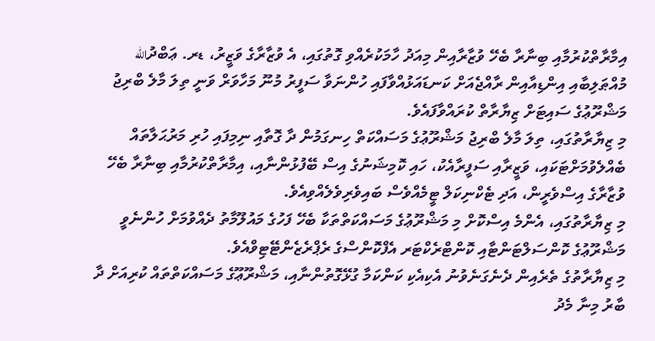އިމާރާތްކުރުމާއި ބިނާރާ ބެހޭ ވުޒާރާއިން މިއަދު ހާމަކުރެއްވި ގޮތުގައި، އެ ވުޒާރާގެ ވަޒީރު، ޑރ. ޢަބްދުالله މުއްޠަލިބާއި އިންޑިއާއިން ރާއްޖެއަށް ކަނޑައަޅުއްވާފައި ހުންނަވާ ސަފީރު މުނޫ މަހާވަރް ވަނީ ތިލަ މާލެ ބްރިޖު މަޝްރޫޢުގެ ސައިޓަށް ޒިޔާރާތް ކުރައްވާފައެވެ.
މި ޒިޔާރާތުގައި، ތިލަ މާލެ ބްރިޖު މަޝްރޫޢުގެ މަސައްކަތް ހިނގަމުން ދާ ގޮތާއި ނިމިފައި ހުރި މަރުޙަލާތައް ބެއްލެވުމަށްޓަކައި، ވަޒީރާއި ސަފީރާއެކު، ހައި ކޮމިޝަނުގެ އިސް ބޭފުޅުންނާއި، އިމާރާތްކުރުމާއި ބިނާރާ ބެހޭ ވުޒާރާގެ އިސްވެރީން، އަދި ޓެކްނިކަލް ޓީމެއްވެސް ބައިވެރިވެލެއްވިއެވެ.
މި ޒިޔާރާތުގައި، އެންމެ އިސްކޮށް މި މަޝްރޫޢުގެ މަސައްކަތްތަކާ ބެހޭ ފަހުގެ މައުލޫމާތު ދެއްވުމަށް ހުންނެވީ މަޝްރޫޢުގެ ކޮންސަލްޓަންޓާއި ކޮންޓްރެކްޓަރ އެފްކޮންސްގެ ރެޕްރެޒެންޓޭޓިވްއެވެ.
މި ޒިޔާރާތުގެ ތެރެއިން ދެނެގަނެވުނު އެކިއެކި ކަންކަމާ ގުޅޭގޮތުންނާއި، މަޝްރޫޢޫގެ މަސައްކަތްތައް ކުރިއަށް ދާ ބާރު މިނާ މެދު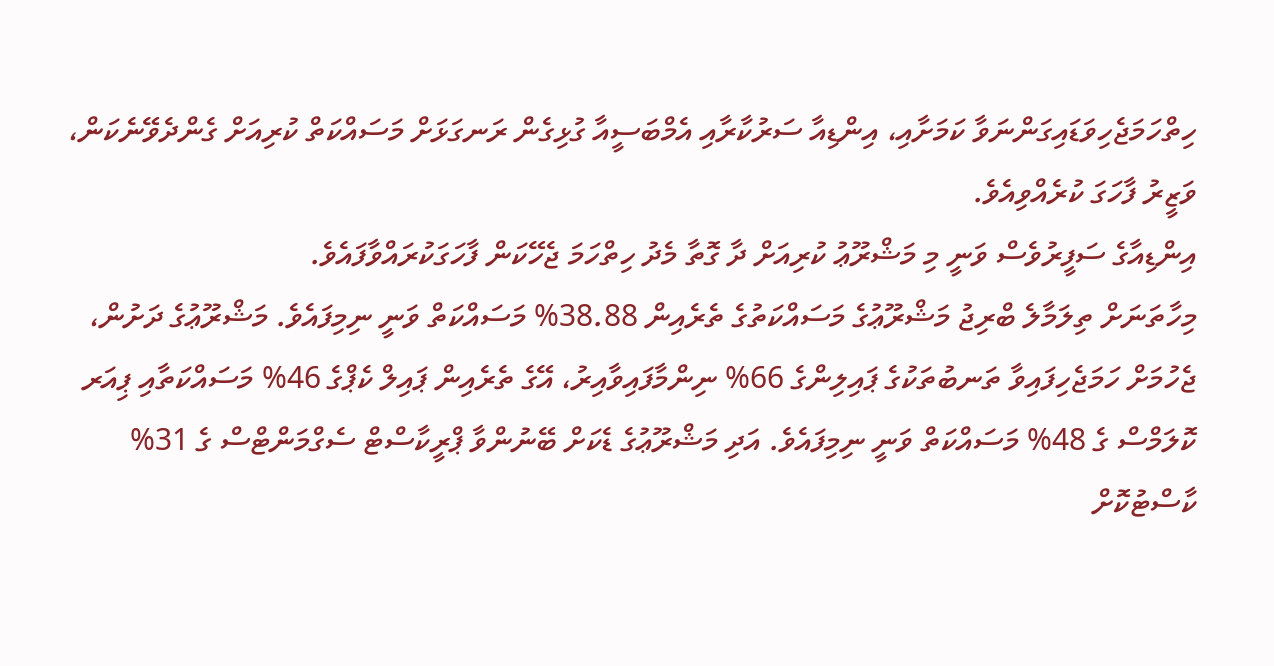ހިތްހަމަޖެހިވަޑައިގަންނަވާ ކަމަށާއި، އިންޑިއާ ސަރުކާރާއި އެމްބަސީއާ ގުޅިގެން ރަނގަޅަށް މަސައްކަތް ކުރިއަށް ގެންދެވޭނެކަން، ވަޒީރު ފާހަގަ ކުރެއްވިއެވެ.
އިންޑިއާގެ ސަފީރުވެސް ވަނީ މި މަޝްރޫޢު ކުރިއަށް ދާ ގޮތާ މެދު ހިތްހަމަ ޖެހޭކަން ފާހަގަކުރައްވާފައެވެ.
މިހާތަނަށް ތިލަމާލެ ބްރިޖު މަޝްރޫޢުގެ މަސައްކަތުގެ ތެރެއިން 38.88% މަސައްކަތް ވަނީ ނިމިފައެވެ. މަޝްރޫޢުގެ ދަށުން، ޖެހުމަށް ހަމަޖެހިފައިވާ ތަނބުތަކުގެ ޕައިލިންގެ 66% ނިންމާފައިވާއިރު، އޭގެ ތެރެއިން ޕައިލް ކެޕްގެ 46% މަސައްކަތާއި ޕިއަރ ކޮލަމްސް ގެ 48% މަސައްކަތް ވަނީ ނިމިފައެވެ. އަދި މަޝްރޫޢުގެ ޑެކަށް ބޭނުންވާ ޕްރީކާސްޓް ސެގްމަންޓްސް ގެ 31% ކާސްޓުކޮށް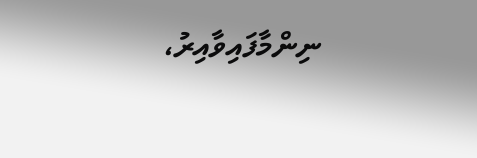ނިންމާފައިވާއިރު،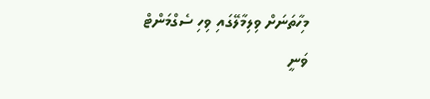މިހާތަނަށް ވިލިމާލޭގައި ވިހި ސެގްމަންޓް ވަނީ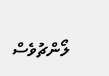ލޯންޗުވެސް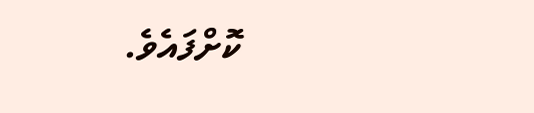ކޮށްފައެވެ.